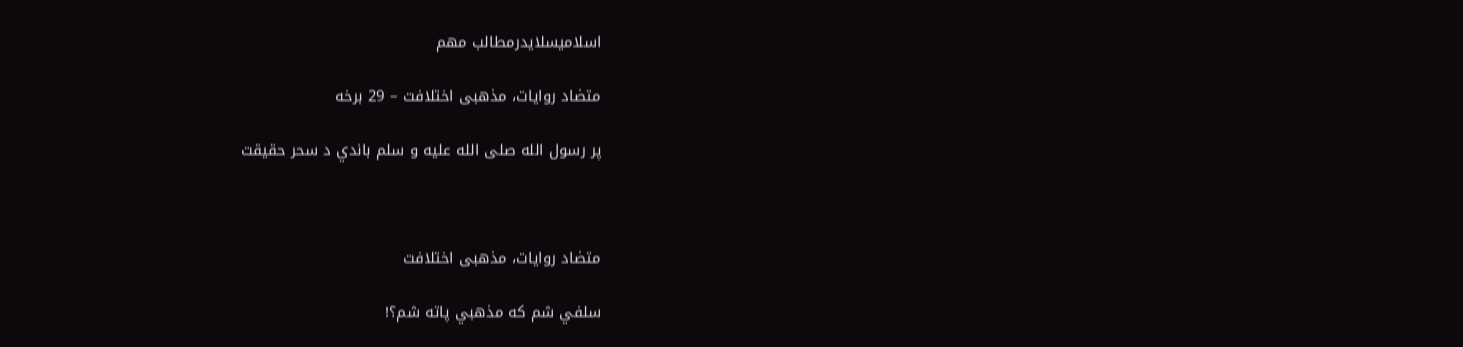اسلامیسلایدرمطالب مهم

متضاد روایات، مذهبی اختلافت – 29 برخه

پر رسول الله صلى الله عليه و سلم باندي د سحر حقيقت



متضاد روایات، مذهبی اختلافت

سلفي شم که مذهبي پاته شم؟!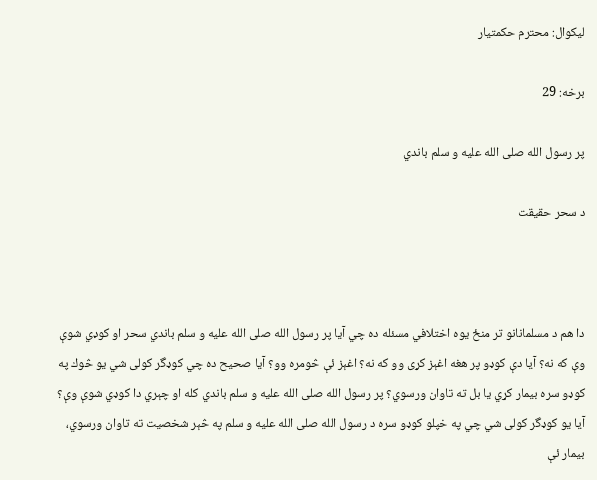لیکوال: محترم حکمتیار

برخه: 29

پر رسول الله صلى الله عليه و سلم باندي

د سحر حقيقت



دا هم د مسلمانانو تر منځ يوه اختلافي مسئله ده چي آيا پر رسول الله صلى الله عليه و سلم باندي سحر او كوډي شوې وې كه نه؟ آيا دې كوډو پر هغه اغېز كړى وو كه نه؟ اغېز ئې څومره وو؟ آيا صحيح ده چي كوډگر كولى شي يو څوك په كوډو سره بيمار كړي يا بل ته تاوان ورسوي؟ پر رسول الله صلى الله عليه و سلم باندي كله او چېري دا كوډي شوې وې؟ آيا يو كوډگر كولى شي چي په خپلو كوډو سره د رسول الله صلى الله عليه و سلم په څېر شخصيت ته تاوان ورسوي، بيمار ئې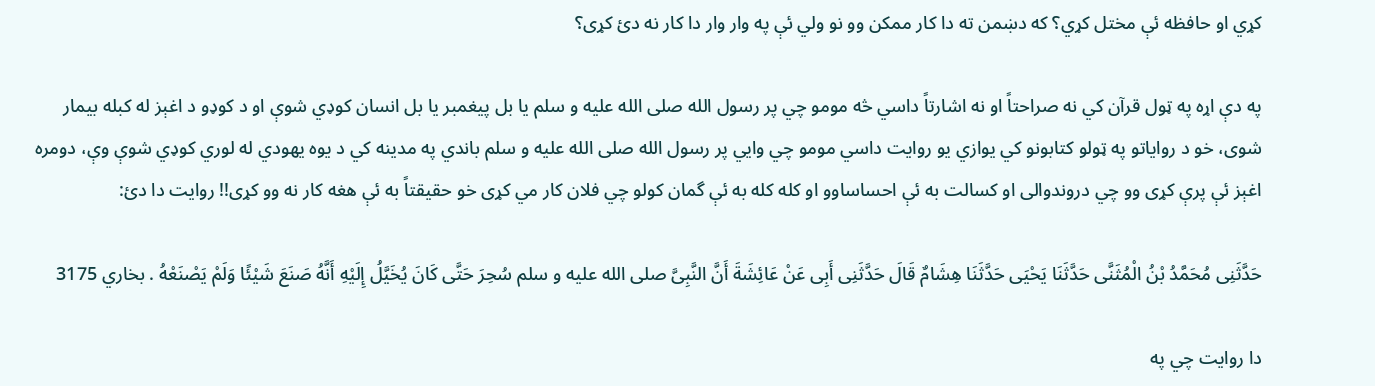كړي او حافظه ئې مختل كړي؟ كه دښمن ته دا كار ممكن وو نو ولي ئې په وار وار دا كار نه دئ كړى؟

په دې اړہ په ټول قرآن كي نه صراحتاً او نه اشارتاً داسي څه مومو چي پر رسول الله صلى الله عليه و سلم يا بل پيغمبر يا بل انسان كوډي شوې او د كوډو د اغېز له كبله بيمار شوى، خو د رواياتو په ټولو كتابونو كي يوازي يو روايت داسي مومو چي وايي پر رسول الله صلى الله عليه و سلم باندي په مدينه كي د يوه يهودي له لوري كوډي شوې وې، دومره اغېز ئې پرې كړى وو چي دروندوالى او كسالت به ئې احساساوو او كله كله به ئې گمان كولو چي فلان كار مي كړى خو حقيقتاً به ئې هغه كار نه وو كړى!! روايت دا دئ:

حَدَّثَنِى مُحَمَّدُ بْنُ الْمُثَنَّى حَدَّثَنَا يَحْيَى حَدَّثَنَا هِشَامٌ قَالَ حَدَّثَنِى أَبِى عَنْ عَائِشَةَ أَنَّ النَّبِىَّ صلى الله عليه و سلم سُحِرَ حَتَّى كَانَ يُخَيَّلُ إِلَيْهِ أَنَّهُ صَنَعَ شَيْئًا وَلَمْ يَصْنَعْهُ . بخاري 3175

دا روايت چي په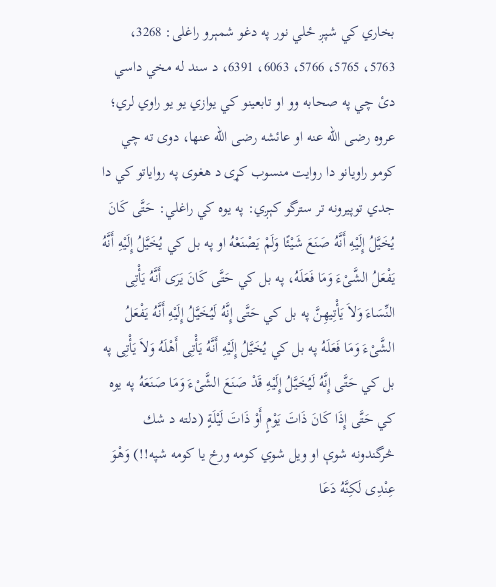بخاري كي شپږ ځلي نور په دغو شمېرو راغلى: 3268، 5763، 5765، 5766، 6063، 6391، د سند له مخي داسي دئ چي په صحابه وو او تابعينو كي يوازي يو يو راوي لري؛ عروه رضى الله عنه او عائشه رضى الله عنها، دوى ته چي كومو راويانو دا روايت منسوب كړى د هغوى په رواياتو كي دا جدي توپيرونه تر سترگو كېږي: په يوه كي راغلي: حَتَّى كَانَ يُخَيَّلُ إِلَيْهِ أَنَّهُ صَنَعَ شَيْئًا وَلَمْ يَصْنَعْهُ او په بل كي يُخَيَّلُ إِلَيْهِ أَنَّهُ يَفْعَلُ الشَّىْءَ وَمَا فَعَلَهُ، په بل كي حَتَّى كَانَ يَرَى أَنَّهُ يَأْتِى النِّسَاءَ وَلاَ يَأْتِيهِنَّ په بل كي حَتَّى إِنَّهُ لَيُخَيَّلُ إِلَيْهِ أَنَّهُ يَفْعَلُ الشَّىْءَ وَمَا فَعَلَهُ په بل كي يُخَيَّلُ إِلَيْهِ أَنَّهُ يَأْتِى أَهْلَهُ وَلاَ يَأْتِى په بل كي حَتَّى إِنَّهُ لَيُخَيَّلُ إِلَيْهِ قَدْ صَنَعَ الشَّىْءَ وَمَا صَنَعَهُ په يوه كي حَتَّى إِذَا كَانَ ذَاتَ يَوْمٍ أَوْ ذَاتَ لَيْلَةٍ (دلته د شك څرگندونه شوې او ويل شوي كومه ورځ يا كومه شپه!!) وَهْوَ عِنْدِى لَكِنَّهُ دَعَا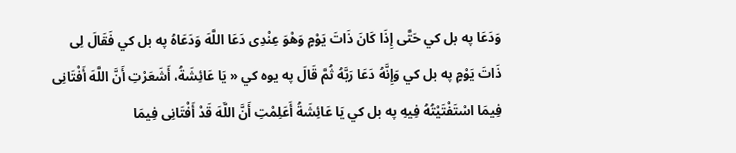وَدَعَا په بل كي حَتَّى إِذَا كَانَ ذَاتَ يَوْمٍ وَهْوَ عِنْدِى دَعَا اللَّهَ وَدَعَاهُ په بل كي فَقَالَ لِى ذَاتَ يَوْمٍ په بل كي وَإِنَّهُ دَعَا رَبَّهُ ثُمَّ قَالَ په يوه كي « يَا عَائِشَةُ، أَشَعَرْتِ أَنَّ اللَّهَ أَفْتَانِى فِيمَا اسْتَفْتَيْتُهُ فِيهِ په بل كي يَا عَائِشَةُ أَعَلِمْتِ أَنَّ اللَّهَ قَدْ أَفْتَانِى فِيمَا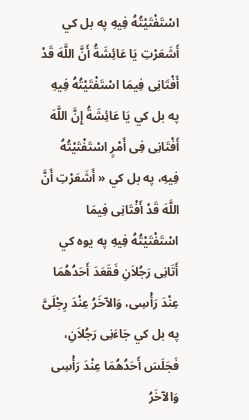اسْتَفْتَيْتُهُ فِيهِ په بل كي أَشَعَرْتِ يَا عَائِشَةُ أَنَّ اللَّهَ قَدْ أَفْتَانِى فِيمَا اسْتَفْتَيْتُهُ فِيهِ په بل كي يَا عَائِشَةُ إِنَّ اللَّهَ أَفْتَانِى فِى أَمْرٍ اسْتَفْتَيْتُهُ فِيهِ، په بل كي « أَشَعَرْتِ أَنَّ اللَّهَ قَدْ أَفْتَانِى فِيمَا اسْتَفْتَيْتُهُ فِيهِ په يوه كي أَتَانِى رَجُلاَنِ فَقَعَدَ أَحَدُهُمَا عِنْدَ رَأْسِى، وَالآخَرُ عِنْدَ رِجْلَىَّ په بل كي جَاءَنِى رَجُلاَنِ، فَجَلَسَ أَحَدُهُمَا عِنْدَ رَأْسِى وَالآخَرُ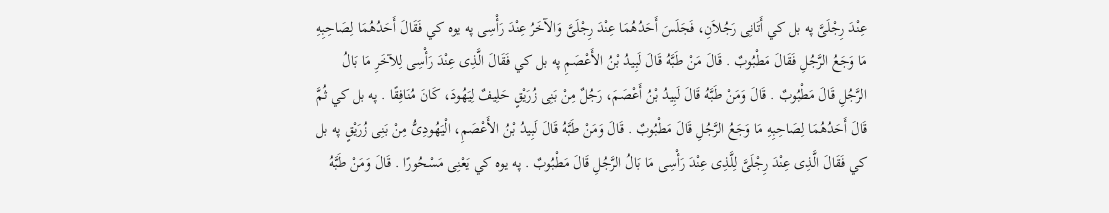عِنْدَ رِجْلَىَّ په بل كي أَتَانِى رَجُلاَنِ، فَجَلَسَ أَحَدُهُمَا عِنْدَ رِجْلَىَّ وَالآخَرُ عِنْدَ رَأْسِى په يوه كي فَقَالَ أَحَدُهُمَا لِصَاحِبِهِ مَا وَجَعُ الرَّجُلِ فَقَالَ مَطْبُوبٌ . قَالَ مَنْ طَبَّهُ قَالَ لَبِيدُ بْنُ الأَعْصَمِ په بل كي فَقَالَ الَّذِى عِنْدَ رَأْسِى لِلآخَرِ مَا بَالُ الرَّجُلِ قَالَ مَطْبُوبٌ . قَالَ وَمَنْ طَبَّهُ قَالَ لَبِيدُ بْنُ أَعْصَمَ، رَجُلٌ مِنْ بَنِى زُرَيْقٍ حَلِيفٌ لِيَهُودَ، كَانَ مُنَافِقًا . په بل كي ثُمَّ قَالَ أَحَدُهُمَا لِصَاحِبِهِ مَا وَجَعُ الرَّجُلِ قَالَ مَطْبُوبٌ . قَالَ وَمَنْ طَبَّهُ قَالَ لَبِيدُ بْنُ الأَعْصَمِ، الْيَهُودِىُّ مِنْ بَنِى زُرَيْقٍ په بل كي فَقَالَ الَّذِى عِنْدَ رِجْلَىَّ لِلَّذِى عِنْدَ رَأْسِى مَا بَالُ الرَّجُلِ قَالَ مَطْبُوبٌ . په يوه كي يَعْنِى مَسْحُورًا . قَالَ وَمَنْ طَبَّهُ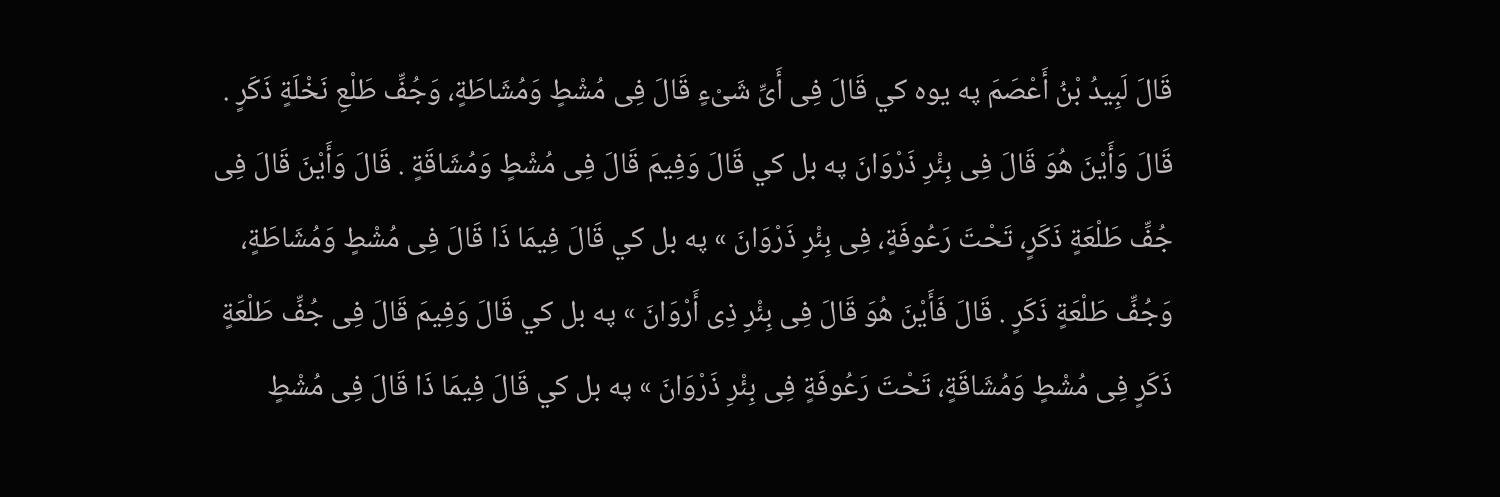قَالَ لَبِيدُ بْنُ أَعْصَمَ په يوه كي قَالَ فِى أَىِّ شَىْءٍ قَالَ فِى مُشْطٍ وَمُشَاطَةٍ، وَجُفِّ طَلْعِ نَخْلَةٍ ذَكَرٍ . قَالَ وَأَيْنَ هُوَ قَالَ فِى بِئْرِ ذَرْوَانَ په بل كي قَالَ وَفِيمَ قَالَ فِى مُشْطٍ وَمُشَاقَةٍ . قَالَ وَأَيْنَ قَالَ فِى جُفِّ طَلْعَةٍ ذَكَرٍ، تَحْتَ رَعُوفَةٍ، فِى بِئْرِ ذَرْوَانَ » په بل كي قَالَ فِيمَا ذَا قَالَ فِى مُشْطٍ وَمُشَاطَةٍ، وَجُفِّ طَلْعَةٍ ذَكَرٍ . قَالَ فَأَيْنَ هُوَ قَالَ فِى بِئْرِ ذِى أَرْوَانَ » په بل كي قَالَ وَفِيمَ قَالَ فِى جُفِّ طَلْعَةٍ ذَكَرٍ فِى مُشْطٍ وَمُشَاقَةٍ، تَحْتَ رَعُوفَةٍ فِى بِئْرِ ذَرْوَانَ » په بل كي قَالَ فِيمَا ذَا قَالَ فِى مُشْطٍ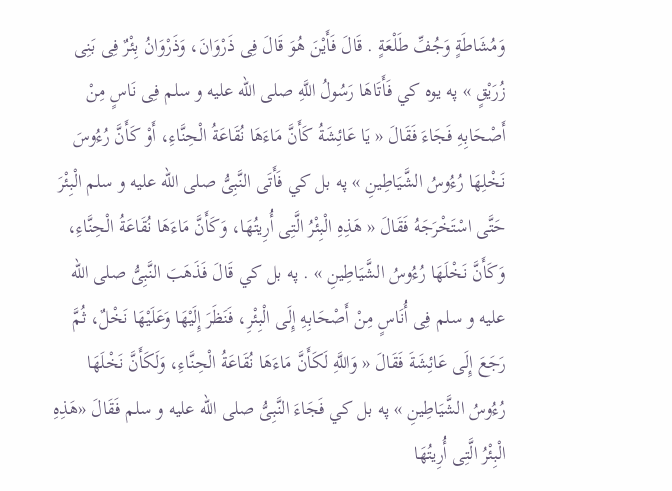وَمُشَاطَةٍ وَجُفِّ طَلْعَةٍ . قَالَ فَأَيْنَ هُوَ قَالَ فِى ذَرْوَانَ، وَذَرْوَانُ بِئْرٌ فِى بَنِى زُرَيْقٍ » په يوه كي فَأَتَاهَا رَسُولُ اللَّهِ صلى الله عليه و سلم فِى نَاسٍ مِنْ أَصْحَابِهِ فَجَاءَ فَقَالَ « يَا عَائِشَةُ كَأَنَّ مَاءَهَا نُقَاعَةُ الْحِنَّاءِ، أَوْ كَأَنَّ رُءُوسَ نَخْلِهَا رُءُوسُ الشَّيَاطِينِ » په بل كي فَأَتَى النَّبِىُّ صلى الله عليه و سلم الْبِئْرَ حَتَّى اسْتَخْرَجَهُ فَقَالَ « هَذِهِ الْبِئْرُ الَّتِى أُرِيتُهَا، وَكَأَنَّ مَاءَهَا نُقَاعَةُ الْحِنَّاءِ، وَكَأَنَّ نَخْلَهَا رُءُوسُ الشَّيَاطِينِ » . په بل كي قَالَ فَذَهَبَ النَّبِىُّ صلى الله عليه و سلم فِى أُنَاسٍ مِنْ أَصْحَابِهِ إِلَى الْبِئْرِ، فَنَظَرَ إِلَيْهَا وَعَلَيْهَا نَخْلٌ، ثُمَّ رَجَعَ إِلَى عَائِشَةَ فَقَالَ « وَاللَّهِ لَكَأَنَّ مَاءَهَا نُقَاعَةُ الْحِنَّاءِ، وَلَكَأَنَّ نَخْلَهَا رُءُوسُ الشَّيَاطِينِ » په بل كي فَجَاءَ النَّبِىُّ صلى الله عليه و سلم فَقَالَ «هَذِهِ الْبِئْرُ الَّتِى أُرِيتُهَا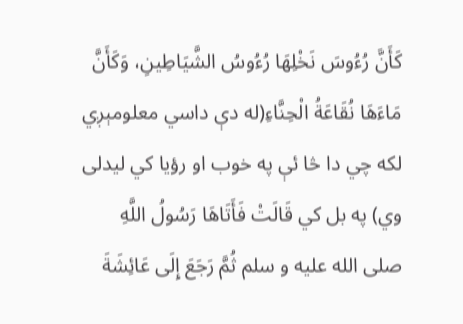كَأَنَّ رُءُوسَ نَخْلِهَا رُءُوسُ الشَّيَاطِينِ، وَكَأَنَّ مَاءَهَا نُقَاعَةُ الْحِنَّاءِ(له دې داسي معلومېږي لكه چي دا څا ئې په خوب او رؤيا كي ليدلى وي) په بل كي قَالَتْ فَأَتَاهَا رَسُولُ اللَّهِ صلى الله عليه و سلم ثُمَّ رَجَعَ إِلَى عَائِشَةَ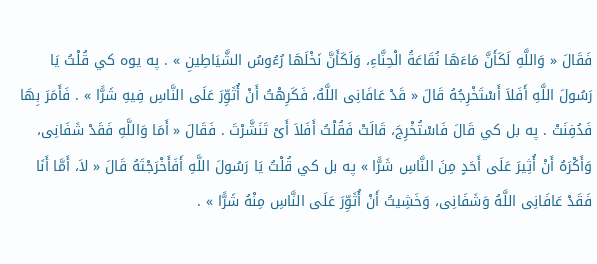فَقَالَ « وَاللَّهِ لَكَأَنَّ مَاءَهَا نُقَاعَةُ الْحِنَّاءِ، وَلَكَأَنَّ نَخْلَهَا رُءُوسُ الشَّيَاطِينِ » . په يوه كي قُلْتُ يَا رَسُولَ اللَّهِ أَفَلاَ أَسْتَخْرِجُهُ قَالَ « قَدْ عَافَانِى اللَّهُ، فَكَرِهْتُ أَنْ أُثَوِّرَ عَلَى النَّاسِ فِيهِ شَرًّا » . فَأَمَرَ بِهَا فَدُفِنَتْ . په بل كي قَالَ فَاسْتُخْرِجَ، قَالَتْ فَقُلْتُ أَفَلاَ أَىْ تَنَشَّرْتَ . فَقَالَ « أَمَا وَاللَّهِ فَقَدْ شَفَانِى، وَأَكْرَهُ أَنْ أُثِيرَ عَلَى أَحَدٍ مِنَ النَّاسِ شَرًّا » په بل كي قُلْتُ يَا رَسُولَ اللَّهِ أَفَأَخْرَجْتَهُ قَالَ « لاَ، أَمَّا أَنَا فَقَدْ عَافَانِى اللَّهُ وَشَفَانِى، وَخَشِيتُ أَنْ أُثَوِّرَ عَلَى النَّاسِ مِنْهُ شَرًّا » .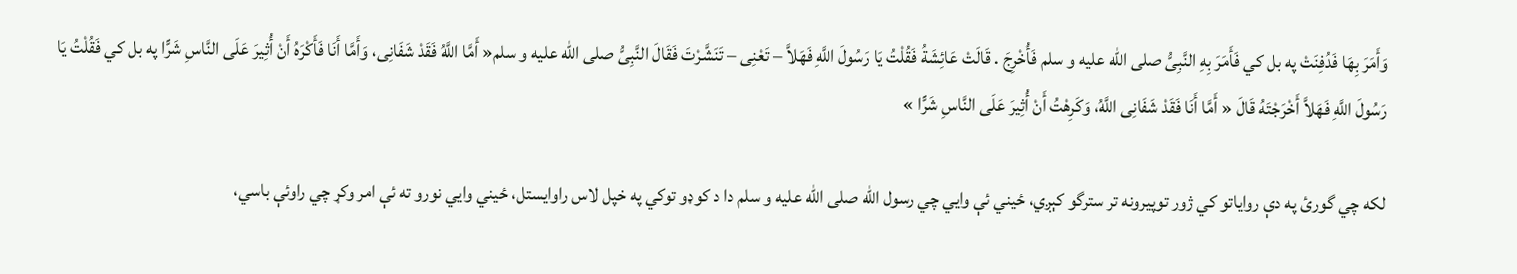وَأَمَرَ بِهَا فَدُفِنَتْ په بل كي فَأَمَرَ بِهِ النَّبِىُّ صلى الله عليه و سلم فَأُخْرِجَ . قَالَتْ عَائِشَةُ فَقُلْتُ يَا رَسُولَ اللَّهِ فَهَلاَّ – تَعْنِى – تَنَشَّرْتَ فَقَالَ النَّبِىُّ صلى الله عليه و سلم« أَمَّا اللَّهُ فَقَدْ شَفَانِى، وَأَمَّا أَنَا فَأَكْرَهُ أَنْ أُثِيرَ عَلَى النَّاسِ شَرًّا په بل كي فَقُلْتُ يَا رَسُولَ اللَّهِ فَهَلاَّ أَخْرَجْتَهُ قَالَ « أَمَّا أَنَا فَقَدْ شَفَانِى اللَّهُ، وَكَرِهْتُ أَنْ أُثِيرَ عَلَى النَّاسِ شَرًّا »

لكه چي گورئ په دې رواياتو كي ژور توپيرونه تر سترگو كېږي، ځيني ئې وايي چي رسول الله صلى الله عليه و سلم دا د كوډو توكي په خپل لاس راوايستل، ځيني وايي نورو ته ئې امر وكړ چي راوئې باسي،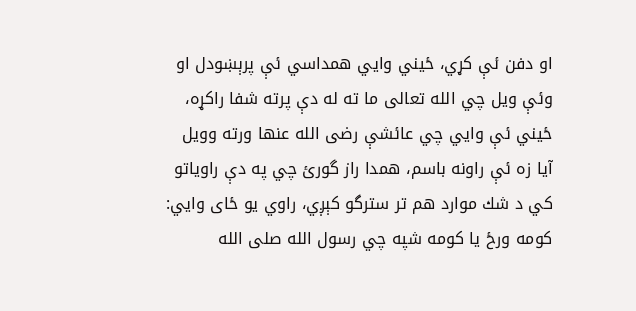او دفن ئې كړي، ځيني وايي همداسي ئې پرېښودل او وئې ويل چي الله تعالى ما ته له دې پرته شفا راكړہ، ځيني ئې وايي چي عائشې رضى الله عنها ورته وويل آيا زه ئې راونه باسم، همدا راز گورئ چي په دې راوياتو كي د شك موارد هم تر سترگو كېږي، راوي يو ځاى وايي: كومه ورځ يا كومه شپه چي رسول الله صلى الله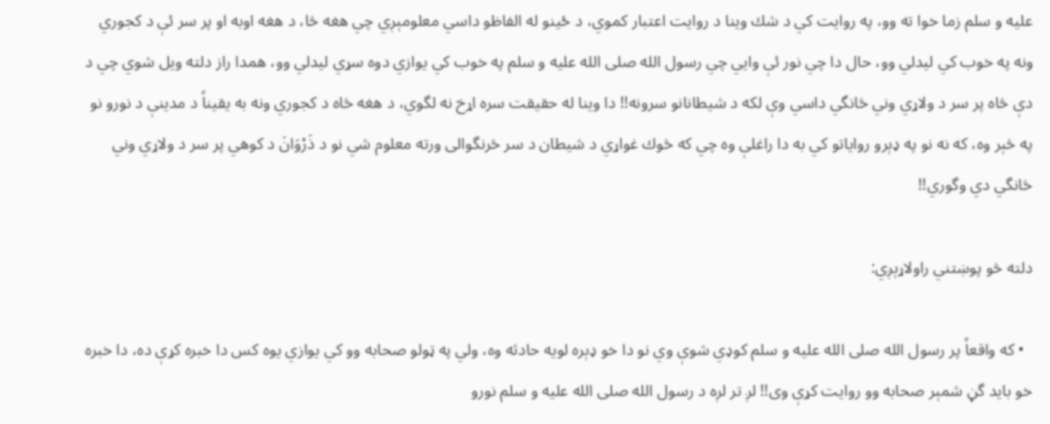عليه و سلم زما خوا ته وو، په روايت كي د شك وينا د روايت اعتبار كموي، د ځينو له الفاظو داسي معلومېږي چي هغه څا، د هغه اوبه او پر سر ئې د كجوري ونه په خوب كي ليدلي وو، حال دا چي نور ئې وايي چي رسول الله صلى الله عليه و سلم په خوب كي يوازي دوه سړي ليدلي وو، همدا راز دلته ويل شوي چي د دې څاه پر سر د ولاړي وني څانگي داسي وې لكه د شيطانانو سرونه!! دا وينا له حقيقت سره اړخ نه لگوي، د هغه څاه د كجوري ونه به يقيناً د مدينې د نورو نو په څېر وه، كه نه نو په ډېرو رواياتو كي به دا راغلې وه چي كه څوك غواړي د شيطان د سر څرنگوالى ورته معلوم شي نو د ذَرْوَانَ د كوهي پر سر د ولاړي وني څانگي دي وگوري!!

دلته څو پوښتني راولاړېږي:

  • كه واقعاً پر رسول الله صلى الله عليه و سلم كوډي شوې وي نو دا خو ډېره لويه حادثه وه، ولي په ټولو صحابه وو كي يوازي يوه كس دا خبره كړې ده، دا خبره خو بايد گڼ شمېر صحابه وو روايت كړې وى!! لږ تر لږہ د رسول الله صلى الله عليه و سلم نورو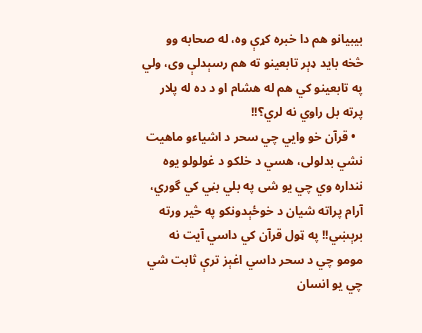بيبيانو هم دا خبره كړې وه، له صحابه وو څخه بايد ډېر تابعينو ته هم رسېدلې وى، ولي په تابعينو كي هم له هشام او د ده له پلار پرته بل راوي نه لري؟!!
  • قرآن خو وايي چي سحر د اشياءو ماهيت نشي بدلولى، هسي د خلكو د غولولو يوه ننداره وي چي يو شى په بلي بڼي كي گوري، آرام پراته شيان د خوځېدونكو په څير ورته برېښي!! په ټول قرآن كي داسي آيت نه مومو چي د سحر داسي اغېز ترې ثابت شي چي يو انسان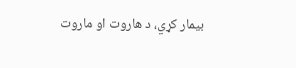بيمار كړي، د هاروت او ماروت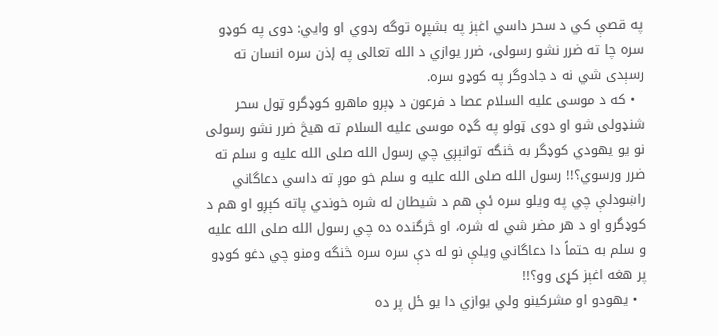په قصې كي د سحر داسي اغېز په بشپړہ توگه ردوي او وايي: دوى په كوډو سره چا ته ضرر نشو رسولى، ضرر يوازي د الله تعالى په إذن سره انسان ته رسېدى شي نه د جادوگر په كوډو سره.
  • كه د موسى عليه السلام عصا د فرعون د ډېرو ماهرو كوډگرو ټول سحر شنډولى شو او دوى ټولو په گډہ موسى عليه السلام ته هيڅ ضرر نشو رسولى نو يو يهودي كوډگر به څنگه توانېږي چي رسول الله صلى الله عليه و سلم ته ضرر ورسوي؟!! رسول الله صلى الله عليه و سلم خو موږ ته داسي دعاگاني راښودلې چي په ويلو سره ئې هم د شيطان له شره خوندي پاته كېږو او هم د كوډگرو او د هر مضر شي له شره، او څرگنده ده چي رسول الله صلى الله عليه و سلم به حتماً دا دعاگاني ويلې نو له دې سره سره څنگه ومنو چي دغو كوډو پر هغه اغېز كړى وو؟!!
  • يهودو او مشركينو ولي يوازي دا يو ځل پر ده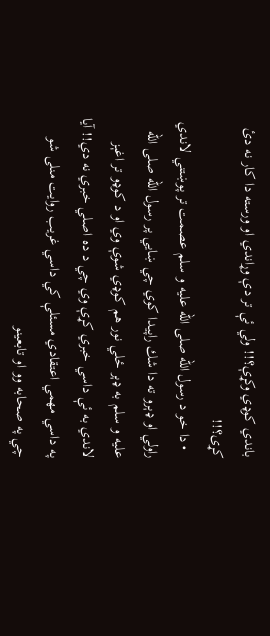باندي كوډي وكړې؟!! ولي ئې تر دې وړاندي او ورسته دا كار نه دئ كړى؟!!
  • دا خو د رسول الله صلى الله عليه و سلم عصمت تر پوښتني لاندي راولي او ډېرو ته دا شك راپيدا كوي چي ښايي پر رسول الله صلى الله عليه و سلم به ډېر ځلي نور هم كوډي شوې وي او د كوډو تر اغېز لاندي به ئې داسي خبري كړې وي چي د ده اصلي خبري نه دي!! آيا په داسي مهمي اعتقادي مسئلې كي داسي غريب روايت منلى شو چي په صحابه وو او تابعينو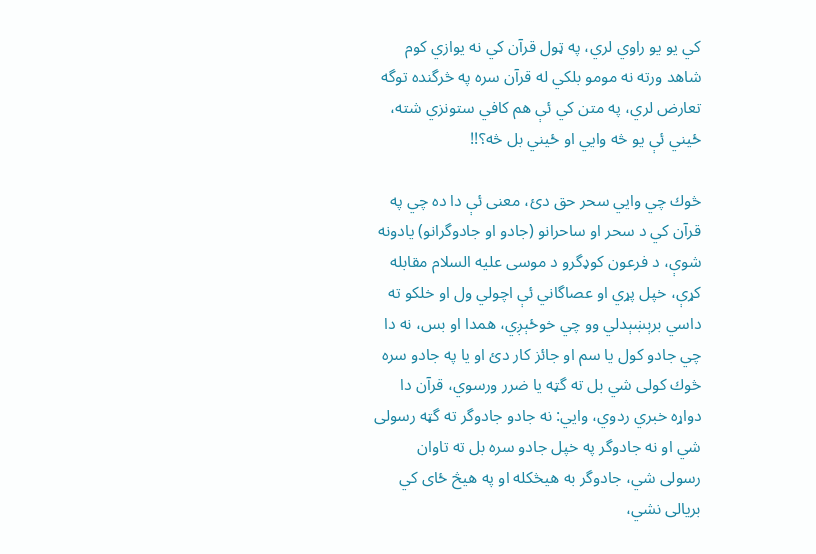كي يو يو راوي لري، په ټول قرآن كي نه يوازي كوم شاهد ورته نه مومو بلكي له قرآن سره په څرگنده توگه تعارض لري، په متن كي ئې هم كافي ستونزي شته، ځيني ئې يو څه وايي او ځيني بل څه؟!!

څوك چي وايي سحر حق دئ، معنى ئې دا ده چي په قرآن كي د سحر او ساحرانو (جادو او جادوگرانو) يادونه شوې، د فرعون كوډگرو د موسى عليه السلام مقابله كړې، خپل پړي او عصاگاني ئې اچولي ول او خلكو ته داسي برېښېدلي وو چي خوځېږي، همدا او بس، نه دا چي جادو كول يا سم او جائز كار دئ او يا په جادو سره څوك كولى شي بل ته گټه يا ضرر ورسوي، قرآن دا دواړہ خبري ردوي، وايي: نه جادو جادوگر ته گټه رسولى شي او نه جادوگر په خپل جادو سره بل ته تاوان رسولى شي، جادوگر به هيڅكله او په هيڅ ځاى كي بريالى نشي،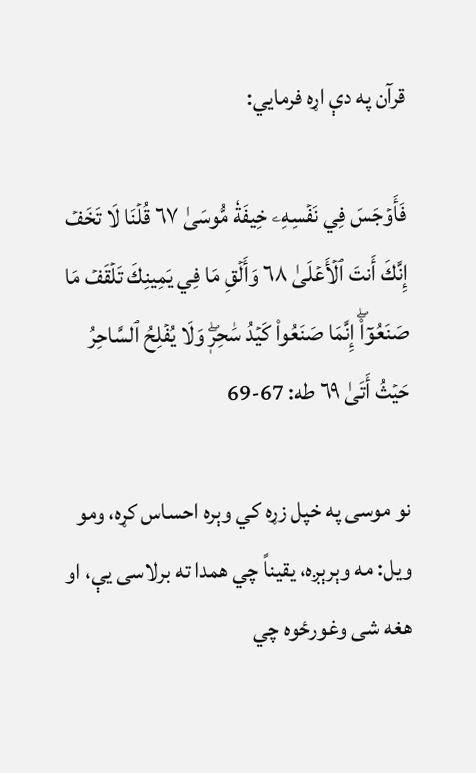قرآن په دې اړہ فرمايي:

فَأَوۡجَسَ فِي نَفۡسِهِۦ خِيفَةٗ مُّوسَىٰ ٦٧ قُلۡنَا لَا تَخَفۡ إِنَّكَ أَنتَ ٱلۡأَعۡلَىٰ ٦٨ وَأَلۡقِ مَا فِي يَمِينِكَ تَلۡقَفۡ مَا صَنَعُوٓاْۖ إِنَّمَا صَنَعُواْ كَيۡدُ سَٰحِرٖۖ وَلَا يُفۡلِحُ ٱلسَّاحِرُ حَيۡثُ أَتَىٰ ٦٩ طه: 67-69

نو موسى په خپل زړہ كي وېره احساس كړہ، ومو ويل: مه وېرېږہ، يقيناً چي همدا ته برلاسى يې، او هغه شى وغورځوه چي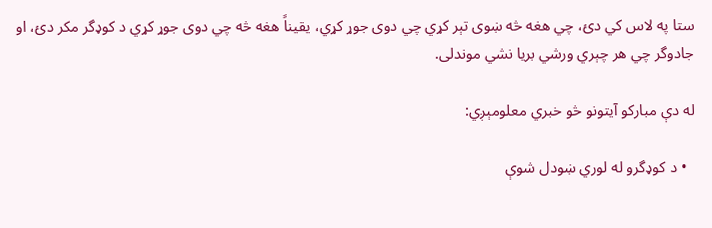ستا په لاس كي دئ، چي هغه څه ښوى تېر كړي چي دوى جوړ كړي، يقيناً هغه څه چي دوى جوړ كړي د كوډگر مكر دئ، او جادوگر چي هر چېري ورشي بريا نشي موندلى.

له دې مباركو آيتونو څو خبري معلومېږي:

  • د كوډگرو له لوري ښودل شوې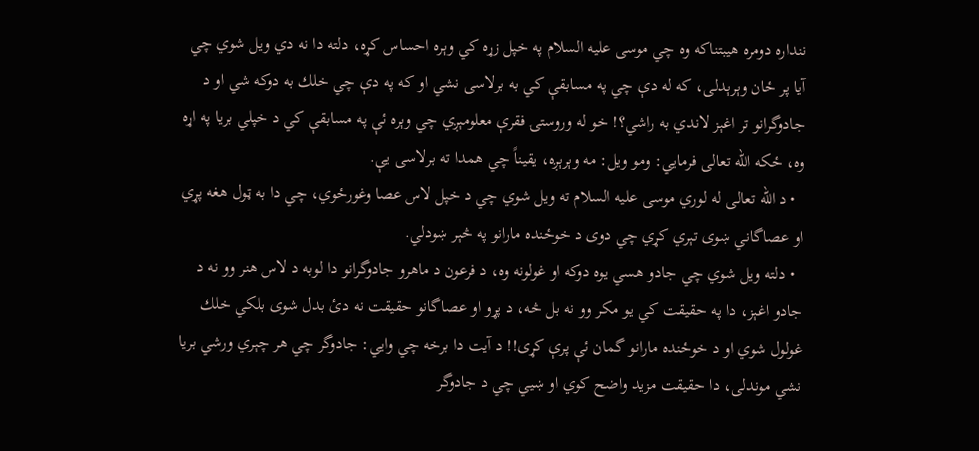ننداره دومره هيبتناكه وه چي موسى عليه السلام په خپل زړہ كي وېره احساس كړہ، دلته دا نه دي ويل شوي چي آيا پر ځان وېرېدلى، كه له دې چي په مسابقې كي به برلاسى نشي او كه په دې چي خلك به دوكه شي او د جادوگرانو تر اغېز لاندي به راشي؟! خو له وروستۍ فقرې معلومېږي چي وېره ئې په مسابقې كي د خپلي بريا په اړہ وه، ځكه الله تعالى فرمايي: ومو ويل: مه وېرېږہ، يقيناً چي همدا ته برلاسى يې.
  • د الله تعالى له لوري موسى عليه السلام ته ويل شوي چي د خپل لاس عصا وغورځوي، چي دا به ټول هغه پړي او عصاگاني ښوى تېري كړي چي دوى د خوځنده مارانو په څېر ښودلي.
  • دلته ويل شوي چي جادو هسي يوه دوكه او غولونه وه، د فرعون د ماهرو جادوگرانو دا لوبه د لاس هنر وو نه د جادو اغېز، دا په حقيقت كي يو مكر وو نه بل څه، د پړو او عصاگانو حقيقت نه دئ بدل شوى بلكي خلك غولول شوي او د خوځنده مارانو گمان ئې پرې كړى!! د آيت دا برخه چي وايي: جادوگر چي هر چېري ورشي بريا نشي موندلى، دا حقيقت مزيد واضح كوي او ښيي چي د جادوگر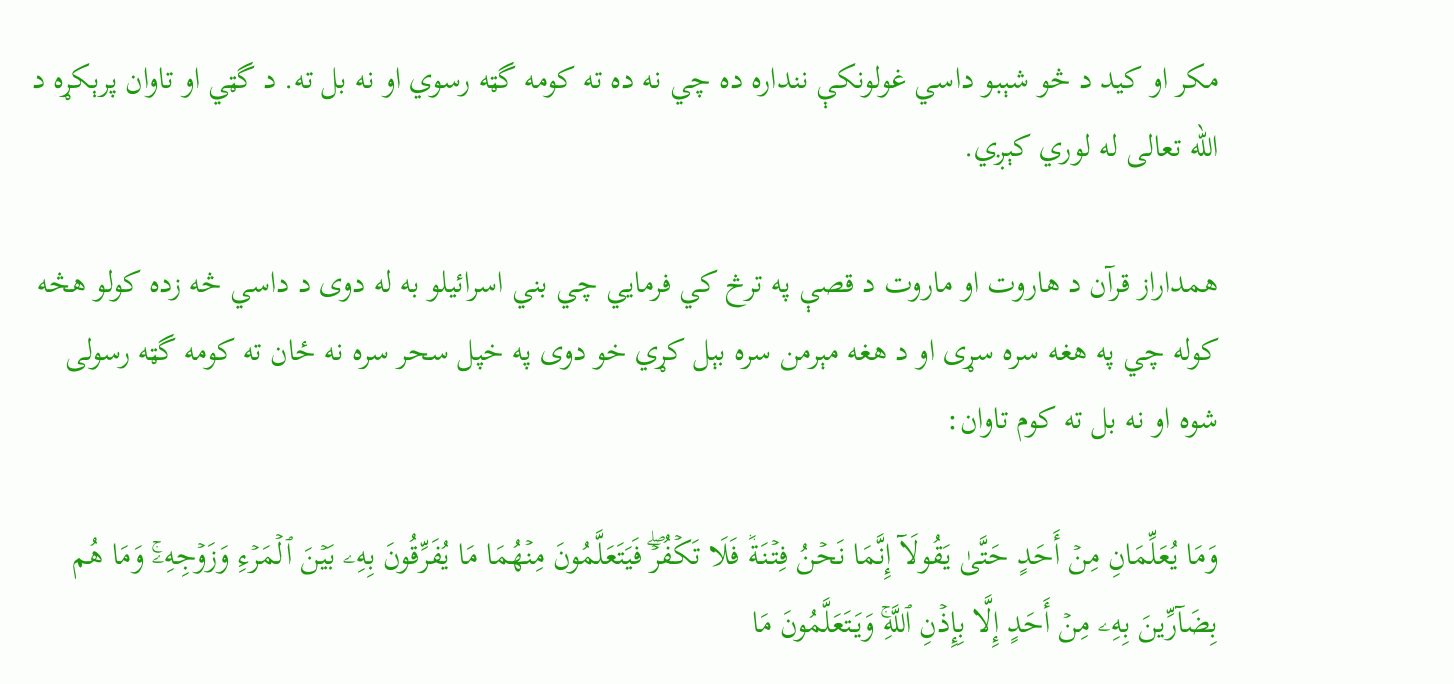مكر او كيد د څو شېبو داسي غولونكې ننداره ده چي نه ده ته كومه گټه رسوي او نه بل ته. د گټي او تاوان پرېكړہ د الله تعالى له لوري كېږي.

همداراز قرآن د هاروت او ماروت د قصې په ترڅ كي فرمايي چي بني اسرائيلو به له دوى د داسي څه زده كولو هڅه كوله چي په هغه سره سړى او د هغه مېرمن سره بېل كړي خو دوى په خپل سحر سره نه ځان ته كومه گټه رسولى شوه او نه بل ته كوم تاوان:

وَمَا يُعَلِّمَانِ مِنۡ أَحَدٍ حَتَّىٰ يَقُولَآ إِنَّمَا نَحۡنُ فِتۡنَةٞ فَلَا تَكۡفُرۡۖ فَيَتَعَلَّمُونَ مِنۡهُمَا مَا يُفَرِّقُونَ بِهِۦ بَيۡنَ ٱلۡمَرۡءِ وَزَوۡجِهِۦۚ وَمَا هُم بِضَآرِّينَ بِهِۦ مِنۡ أَحَدٍ إِلَّا بِإِذۡنِ ٱللَّهِۚ وَيَتَعَلَّمُونَ مَا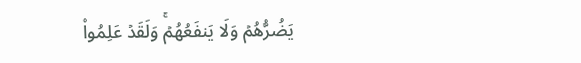يَضُرُّهُمۡ وَلَا يَنفَعُهُمۡۚ وَلَقَدۡ عَلِمُواْ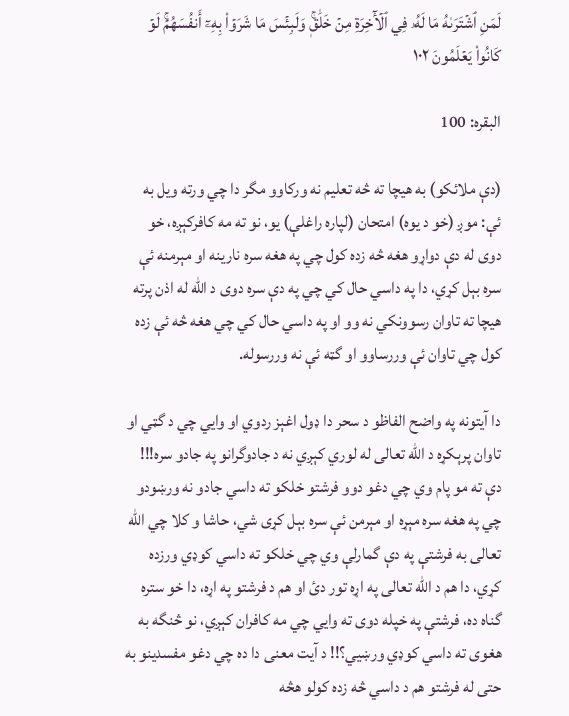لَمَنِ ٱشۡتَرَىٰهُ مَا لَهُۥ فِي ٱلۡأٓخِرَةِ مِنۡ خَلَٰقٖۚ وَلَبِئۡسَ مَا شَرَوۡاْ بِهِۦٓ أَنفُسَهُمۡۚ لَوۡ كَانُواْ يَعۡلَمُونَ ١٠٢

البقره: 100

(دې ملائكو) به هيچا ته څه تعليم نه وركاوو مگر دا چي ورته ويل به ئې: موږ (خو د يوه) امتحان (لپاره راغلې) يو، نو ته مه كافركېږہ، خو دوى له دې دواړو هغه څه زده كول چي په هغه سره نارينه او مېرمنه ئې سره بېل كړي، دا په داسي حال كي چي په دې سره دوى د الله له اذن پرته هيچا ته تاوان رسوونكي نه وو او په داسي حال كي چي هغه څه ئې زده كول چي تاوان ئې وررساوو او گټه ئې نه وررسوله.

دا آيتونه په واضح الفاظو د سحر دا ډول اغېز ردوي او وايي چي د گټي او تاوان پرېكړہ د الله تعالى له لوري كېږي نه د جادوگرانو په جادو سره!!! دې ته مو پام وي چي دغو دوو فرشتو خلكو ته داسي جادو نه ورښودو چي په هغه سره مېړہ او مېرمن ئې سره بېل كړى شي، حاشا و كلا چي الله تعالى به فرشتې په دې گمارلې وي چي خلكو ته داسي كوډي ورزده كړي، دا هم د الله تعالى په اړہ تور دئ او هم د فرشتو په اړہ، دا خو ستره گناه ده، فرشتې په خپله دوى ته وايي چي مه كافران كېږي، نو څنگه به هغوى ته داسي كوډي ورښيي؟!! د آيت معنى دا ده چي دغو مفسدينو به حتى له فرشتو هم د داسي څه زده كولو هڅه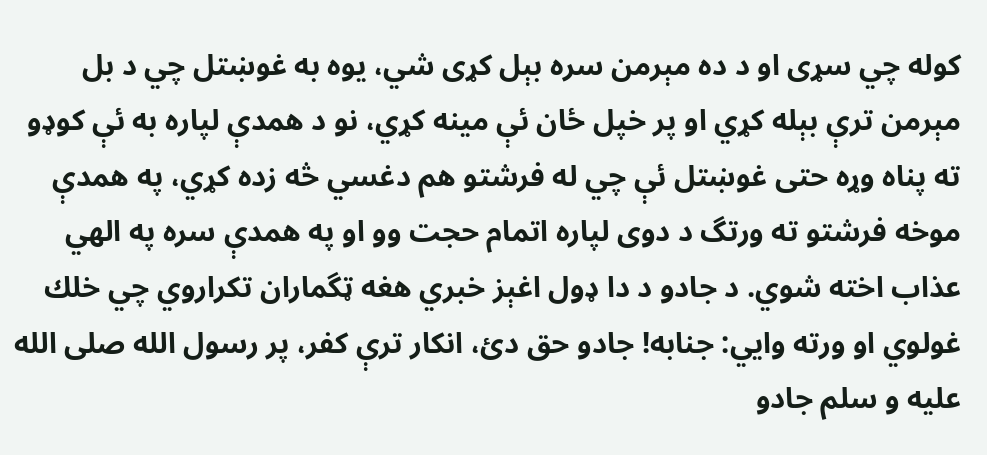كوله چي سړى او د ده مېرمن سره بېل كړى شي، يوه به غوښتل چي د بل مېرمن ترې بېله كړي او پر خپل ځان ئې مينه كړي، نو د همدې لپاره به ئې كوډو ته پناه وړہ حتى غوښتل ئې چي له فرشتو هم دغسي څه زده كړي، په همدې موخه فرشتو ته ورتگ د دوى لپاره اتمام حجت وو او په همدې سره په الهي عذاب اخته شوي. د جادو د دا ډول اغېز خبري هغه ټگماران تكراروي چي خلك غولوي او ورته وايي: جنابه! جادو حق دئ، انكار ترې كفر، پر رسول الله صلى الله عليه و سلم جادو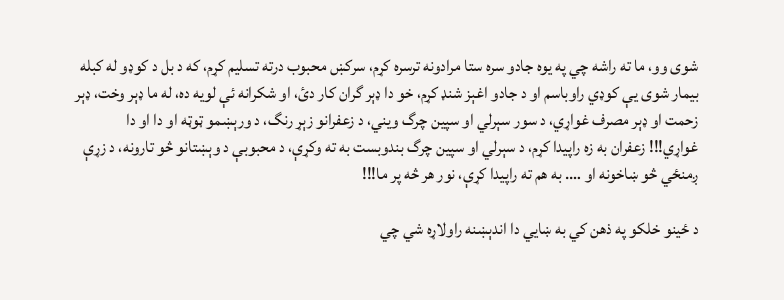شوى وو، ما ته راشه چي په يوه جادو سره ستا مرادونه ترسره كړم، سركښ محبوب درته تسليم كړم، كه د بل د كوډو له كبله بيمار شوى يې كوډي راوباسم او د جادو اغېز شنډ كړم، خو دا ډېر گران كار دئ، او شكرانه ئې لويه ده، له ما ډېر وخت، ډېر زحمت او ډېر مصرف غواړي، د سور سېرلي او سپين چرگ ويني، د زعفرانو زېړ رنگ، د ورېښمو ټوټه او دا او دا غواړي!!! زعفران به زه راپيدا كړم، د سېرلي او سپين چرگ بندوبست به ته وكړې، د محبوبې د وېښتانو څو تارونه، د زړې ږمنځي څو ښاخونه او …. به هم ته راپيدا كړې، نور هر څه پر ما!!!

د ځينو خلكو په ذهن كي به ښايي دا اندېښنه راولاړہ شي چي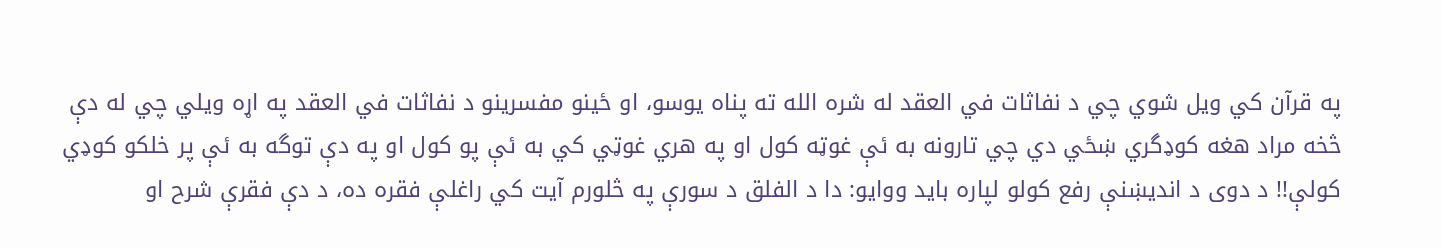په قرآن كي ويل شوي چي د نفاثات في العقد له شره الله ته پناه يوسو، او ځينو مفسرينو د نفاثات في العقد په اړہ ويلي چي له دې څخه مراد هغه كوډگري ښځي دي چي تارونه به ئې غوټه كول او په هري غوټي كي به ئې پو كول او په دې توگه به ئې پر خلكو كوډي كولې!! د دوى د انديښنې رفع كولو لپاره بايد ووايو: دا د الفلق د سورې په څلورم آيت كي راغلې فقره ده، د دې فقرې شرح او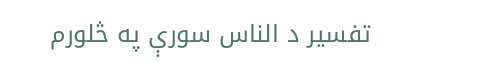تفسير د الناس سورې په څلورم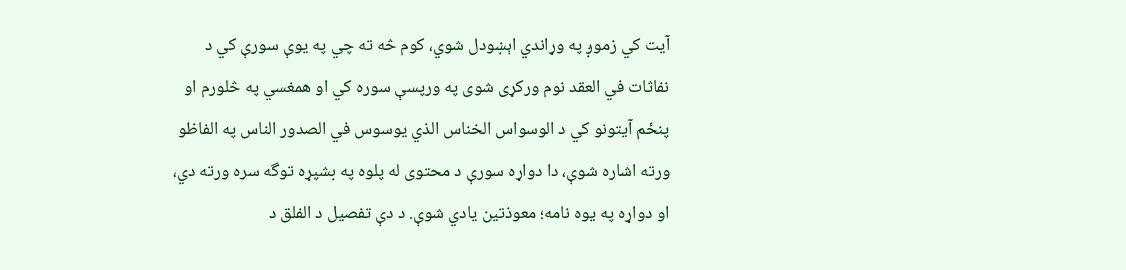آيت كي زموږ په وړاندي اېښودل شوي، كوم څه ته چي په يوې سورې كي د نفاثات في العقد نوم وركړى شوى په ورپسې سوره كي او همغسي په څلورم او پنځم آيتونو كي د الوسواس الخناس الذي يوسوس في الصدور الناس په الفاظو ورته اشاره شوې، دا دواړہ سورې د محتوى له پلوه په بشپړہ توگه سره ورته دي، او دواړہ په يوه نامه؛ معوذتين يادي شوې. د دې تفصيل د الفلق د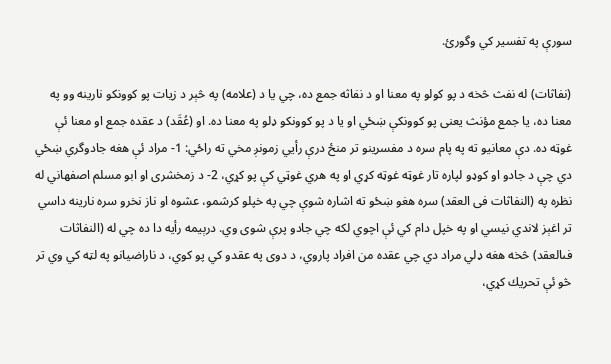سورې په تفسير كي وگورئ.

(نفاثات) له نفث څخه د پو كولو په معنا او د نفاثه جمع ده، چي يا د (علامه) په څېر د زيات پو كوونكو نارينه وو په معنا ده، يا جمع مؤنث يعنى پو كوونكې ښځي او يا د پو كوونكو ډلو په معنا ده. او (عُقَد) د عقده جمع او معنا ئې غوټه ده. دې معانيو ته په پام سره د مفسرينو تر منځ درې رأيي زمونږ مخي ته راځي: 1- مراد ئې هغه جادوگري ښځي دي چې د جادو او كوډو لپاره تار غوټه غوټه كړي او په هري غوټي كې پو كړي، 2- د زمخشرى او ابو مسلم اصفهاني له نظره په (النفاثات فى العقد) سره هغو ښځو ته اشاره شوې چي په خپلو كرشمو، عشوه او ناز نخرو سره نارينه داسي تر اغېز لاندي نيسي او په خپل دام كي ئې اچوي لكه چي جادو پرې شوى وي. درېيمه رأيه دا ده چي له (النفاثات فىالعقد) څخه هغه ډلي مراد دي چي عقده من افراد پاروي، د دوى په عقدو كي پو كوي، د ناراضيانو په لټه كي وي تر څو ئې تحريك كړي،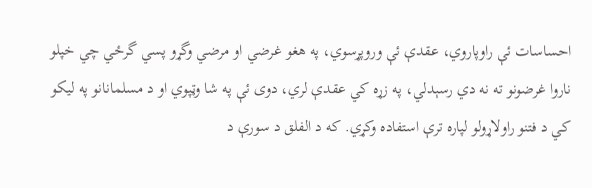احساسات ئې راوپاروي، عقدې ئې وروپړسوي، په هغو غرضي او مرضي وگړو پسي گرځي چي خپلو ناروا غرضونو ته نه دي رسېدلي، په زړہ كي عقدې لري، دوى ئې په شا وټپوي او د مسلمانانو په ليكو كي د فتنو راولاړولو لپاره ترې استفاده وكړي. كه د الفلق د سورې د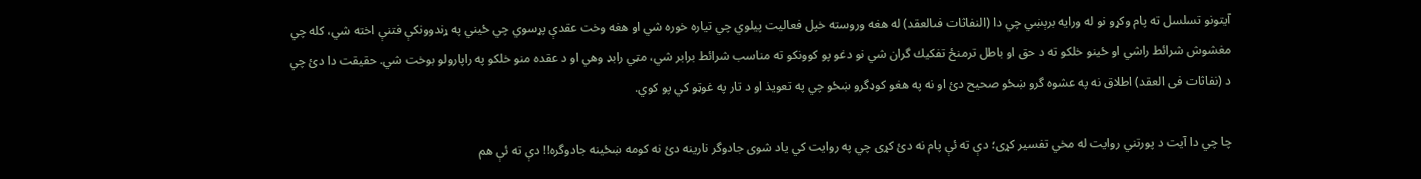آيتونو تسلسل ته پام وكړو نو له ورايه برېښي چي دا (النفاثات فىالعقد) له هغه وروسته خپل فعاليت پيلوي چي تياره خوره شي او هغه وخت عقدې پړسوي چي ځيني په ړندوونكې فتنې اخته شي، كله چي مغشوش شرائط راشي او ځينو خلكو ته د حق او باطل ترمنځ تفكيك گران شي نو دغو پو كوونكو ته مناسب شرائط برابر شي، مټي رابډ وهي او د عقده منو خلكو په راپارولو بوخت شي. حقيقت دا دئ چي د (نفاثات فى العقد) اطلاق نه په عشوه گرو ښځو صحيح دئ او نه په هغو كوډگرو ښځو چي په تعويذ او د تار په غوټو كي پو كوي.

چا چي دا آيت د پورتني روايت له مخي تفسير كړى؛ دې ته ئې پام نه دئ كړى چي په روايت كي ياد شوى جادوگر نارينه دئ نه كومه ښځينه جادوگره!! دې ته ئې هم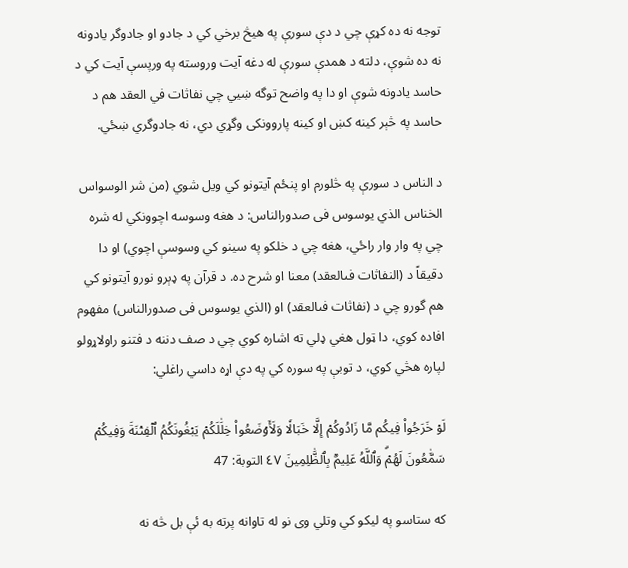توجه نه ده كړې چي د دې سورې په هيڅ برخي كي د جادو او جادوگر يادونه نه ده شوې، دلته د همدې سورې له دغه آيت وروسته په ورپسې آيت كي د حاسد يادونه شوې او دا په واضح توگه ښيي چي نفاثات في العقد هم د حاسد په څېر كينه كښ او كينه پاروونكى وگړي دي، نه جادوگري ښځي.

د الناس د سورې په څلورم او پنځم آيتونو كي ويل شوي (من شر الوسواس الخناس الذي يوسوس فى صدورالناس: د هغه وسوسه اچوونكي له شره چي په وار وار راځي، هغه چي د خلكو په سينو كي وسوسې اچوي) او دا دقيقاً د (النفاثات فىالعقد) معنا او شرح ده. د قرآن په ډېرو نورو آيتونو كي هم گورو چي د (نفاثات فىالعقد) او (الذي يوسوس فى صدورالناس) مفهوم افاده كوي، دا ټول هغي ډلي ته اشاره كوي چي د صف دننه د فتنو راولاړولو لپاره هڅي كوي، د توبې په سوره كي په دې اړہ داسي راغلي:

لَوۡ خَرَجُواْ فِيكُم مَّا زَادُوكُمۡ إِلَّا خَبَالٗا وَلَأَوۡضَعُواْ خِلَٰلَكُمۡ يَبۡغُونَكُمُ ٱلۡفِتۡنَةَ وَفِيكُمۡ سَمَّٰعُونَ لَهُمۡۗ وَٱللَّهُ عَلِيمُۢ بِٱلظَّٰلِمِينَ ٤٧ التوبة: 47

كه ستاسو په ليكو كي وتلي وى نو له تاوانه پرته به ئې بل څه نه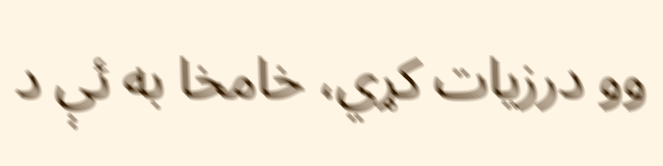وو درزيات كړي، خامخا به ئې د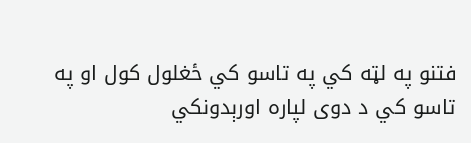فتنو په لټه كي په تاسو كي ځغلول كول او په تاسو كي د دوى لپاره اورېدونكي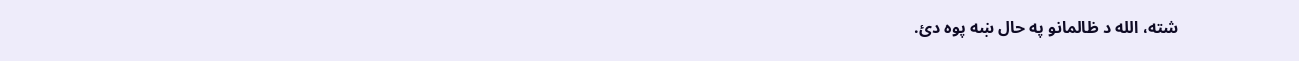شته، الله د ظالمانو په حال ښه پوه دئ.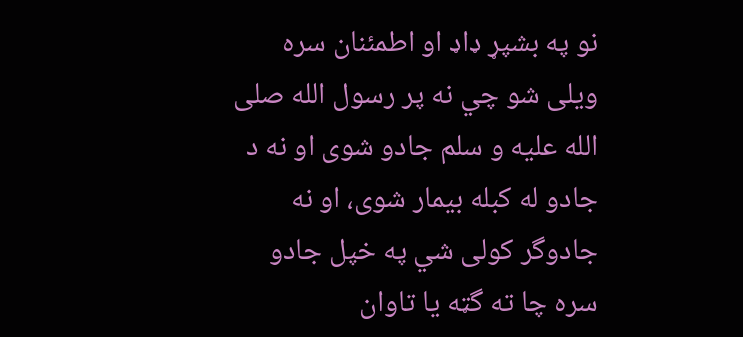نو په بشپړ ډاډ او اطمئنان سره ويلى شو چي نه پر رسول الله صلى الله عليه و سلم جادو شوى او نه د جادو له كبله بيمار شوى، او نه جادوگر كولى شي په خپل جادو سره چا ته گټه يا تاوان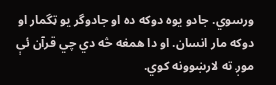ورسوي. جادو يوه دوكه ده او جادوگر يو ټگمار او دوكه مار انسان. او دا همغه څه دي چي قرآن ئې موږ ته لارښوونه كوي.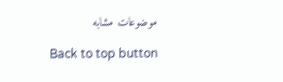موضوعات مشابه

Back to top button